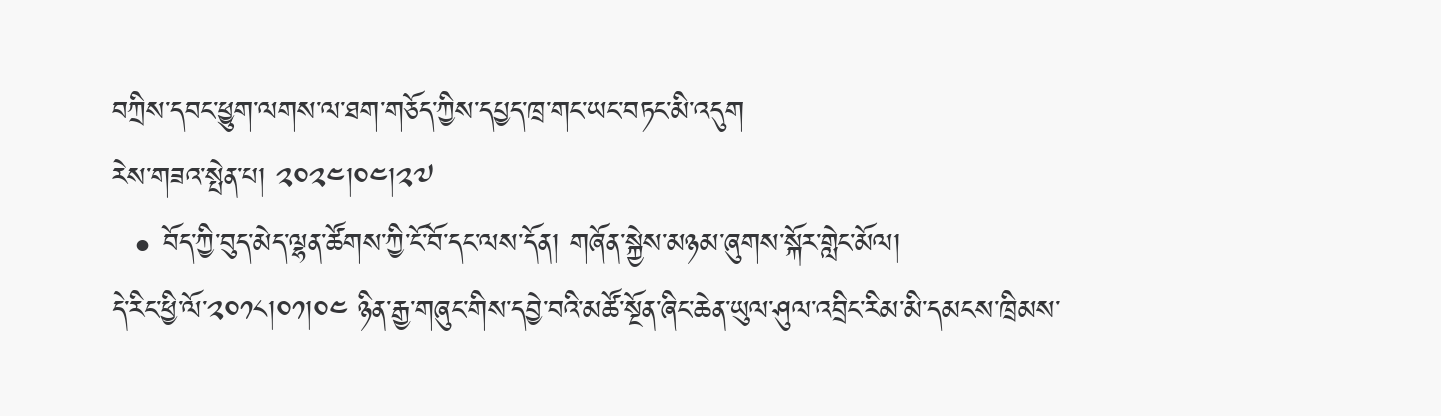བཀྲིས་དབང་ཕྱུག་ལགས་ལ་ཐག་གཅོད་ཀྱིས་དཔྱད་ཁྲ་གང་ཡང་བཏང་མི་འདུག
རེས་གཟའ་སྤེན་པ། ༢༠༢༤།༠༤།༢༧
  • བོད་ཀྱི་བུད་མེད་ལྷན་ཚོགས་ཀྱི་ངོ་བོ་དང་ལས་དོན། གཞོན་སྐྱེས་མཉམ་ཞུགས་སྐོར་གླེང་མོལ།
དེ་རིང་ཕྱི་ལོ་༢༠༡༨།༠༡།༠༤ ཉིན་རྒྱ་གཞུང་གིས་དབྱེ་བའི་མཚོ་སྔོན་ཞིང་ཆེན་ཡུལ་ཤུལ་འབྲིང་རིམ་མི་དམངས་ཁྲིམས་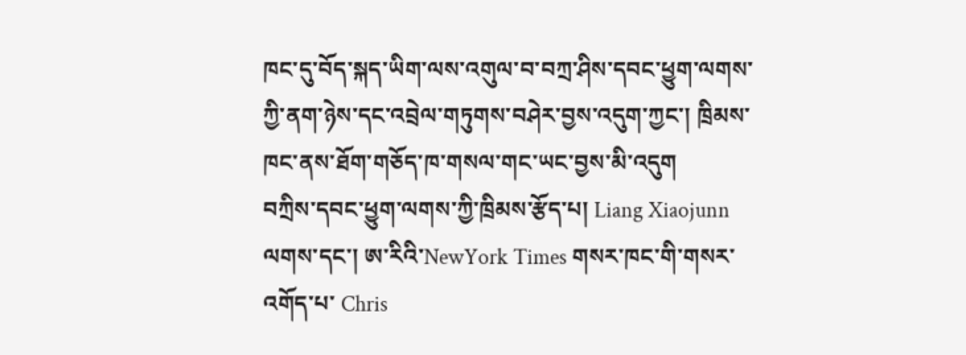ཁང་དུ་བོད་སྐད་ཡིག་ལས་འགུལ་བ་བཀྲ་ཤིས་དབང་ཕྱུག་ལགས་ཀྱི་ནག་ཉེས་དང་འབྲེལ་གཏུགས་བཤེར་བྱས་འདུག་ཀྱང་། ཁྲིམས་ཁང་ནས་ཐོག་གཅོད་ཁ་གསལ་གང་ཡང་བྱས་མི་འདུག
བཀྲིས་དབང་ཕྱུག་ལགས་ཀྱི་ཁྲིམས་རྩོད་པ། Liang Xiaojunn ལགས་དང་། ཨ་རིའི་NewYork Times གསར་ཁང་གི་གསར་འགོད་པ་ Chris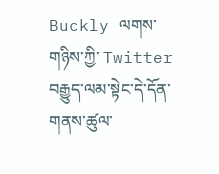Buckly ལགས་གཉིས་ཀྱི་ Twitter བརྒྱུད་ལམ་སྟེང་དེ་དོན་གནས་ཚུལ་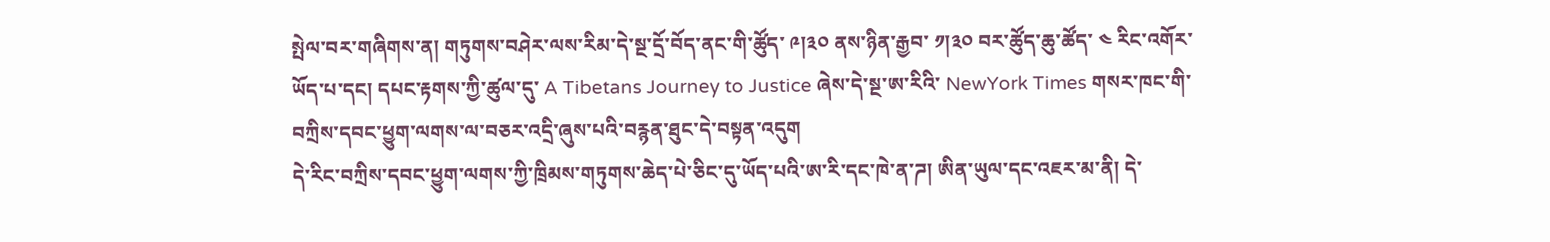སྤེལ་བར་གཞིགས་ན། གཏུགས་བཤེར་ལས་རིམ་དེ་སྔ་དྲོ་བོད་ནང་གི་ཚོུད་ ༩།༣༠ ནས་ཉིན་རྒྱབ་ ༡།༣༠ བར་ཚོུད་ཆུ་ཚོད་ ༤ རིང་འགོར་ཡོད་པ་དང། དཔང་རྟགས་ཀྱི་ཚུལ་དུ་ A Tibetans Journey to Justice ཞེས་དེ་སྔ་ཨ་རིའི་ NewYork Times གསར་ཁང་གི་བཀྲིས་དབང་ཕྱུག་ལགས་ལ་བཅར་འདྲི་ཞུས་པའི་བརྙན་ཐུང་དེ་བསྟན་འདུག
དེ་རིང་བཀྲིས་དབང་ཕྱུག་ལགས་ཀྱི་ཁྲིམས་གཏུགས་ཆེད་པེ་ཅིང་དུ་ཡོད་པའི་ཨ་རི་དང་ཁེ་ན་ཌ། ཨིན་ཡུལ་དང་འཇར་མ་ནི། དེ་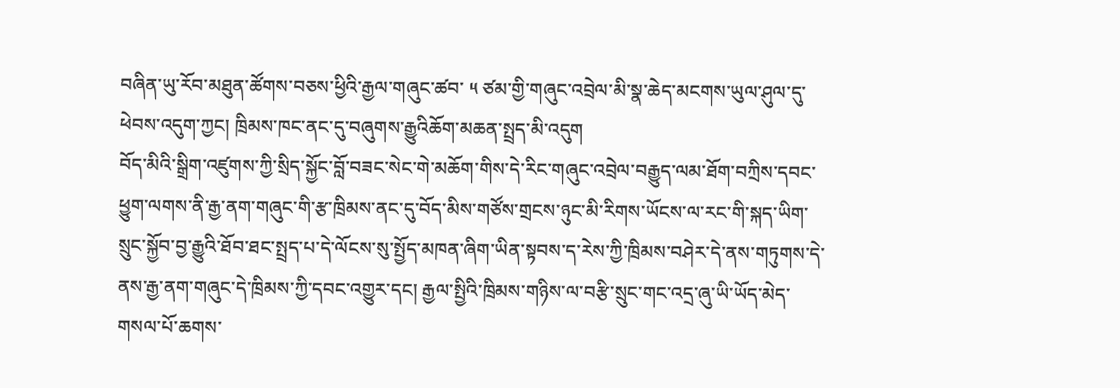བཞིན་ཡུ་རོབ་མཐུན་ཚོགས་བཅས་ཕྱིའི་རྒྱལ་གཞུང་ཚབ་ ༥ ཙམ་གྱི་གཞུང་འབྲེལ་མི་སྣ་ཆེད་མངགས་ཡུལ་ཤུལ་དུ་ཕེབས་འདུག་ཀྱང། ཁྲིམས་ཁང་ནང་དུ་བཞུགས་རྒྱུའིཆོག་མཆན་སྤྲད་མི་འདུག
བོད་མིའི་སྒྲིག་འཛུགས་ཀྱི་སྲིད་སྐྱོང་བློ་བཟང་སེང་གེ་མཆོག་གིས་དེ་རིང་གཞུང་འབྲེལ་བརྒྱུད་ལམ་ཐོག་བཀྲིས་དབང་ཕྱུག་ལགས་ནི་རྒྱ་ནག་གཞུང་གི་རྩ་ཁྲིམས་ནང་དུ་བོད་མིས་གཙོས་གྲངས་ཉུང་མི་རིགས་ཡོངས་ལ་རང་གི་སྐད་ཡིག་སྲུང་སྐྱོབ་བྱ་རྒྱུའི་ཐོབ་ཐང་སྤྲད་པ་དེ་ལོངས་སུ་སྤྱོད་མཁན་ཞིག་ཡིན་སྟབས་ད་རེས་ཀྱི་ཁྲིམས་བཤེར་དེ་ནས་གཏུགས་དེ་ནས་རྒྱ་ནག་གཞུང་དེ་ཁྲིམས་ཀྱི་དབང་འགྱུར་དང། རྒྱལ་སྤྱིའི་ཁྲིམས་གཉིས་ལ་བརྩི་སྲུང་གང་འདྲ་ཞུ་ཡི་ཡོད་མེད་གསལ་པོ་ཆགས་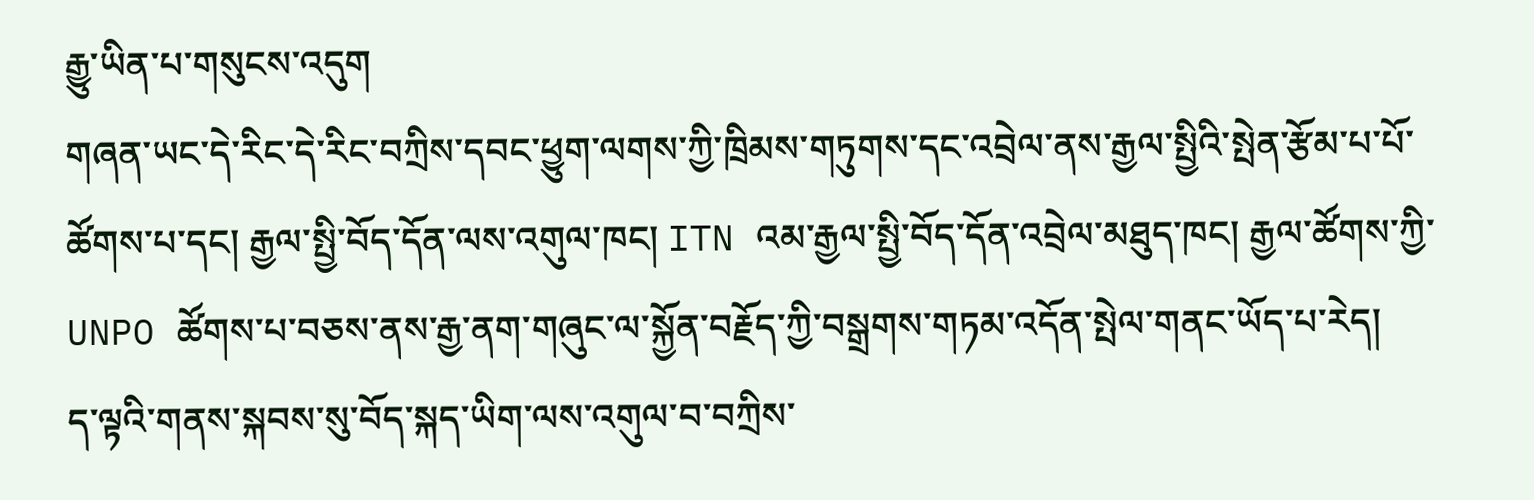རྒྱུ་ཡིན་པ་གསུངས་འདུག
གཞན་ཡང་དེ་རིང་དེ་རིང་བཀྲིས་དབང་ཕྱུག་ལགས་ཀྱི་ཁྲིམས་གཏུགས་དང་འབྲེལ་ནས་རྒྱལ་སྤྱིའི་སྤེན་རྩོམ་པ་པོ་ཚོགས་པ་དང། རྒྱལ་སྤྱི་བོད་དོན་ལས་འགུལ་ཁང། ITN འམ་རྒྱལ་སྤྱི་བོད་དོན་འབྲེལ་མཐུད་ཁང། རྒྱལ་ཚོགས་ཀྱི་ UNPO ཚོགས་པ་བཅས་ནས་རྒྱ་ནག་གཞུང་ལ་སྐྱོན་བརྗོད་ཀྱི་བསྒྲགས་གཏམ་འདོན་སྤེལ་གནང་ཡོད་པ་རེད།
ད་ལྟའི་གནས་སྐབས་སུ་བོད་སྐད་ཡིག་ལས་འགུལ་བ་བཀྲིས་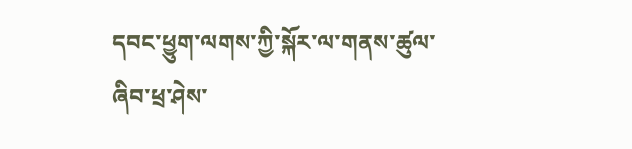དབང་ཕྱུག་ལགས་ཀྱི་སྐོར་ལ་གནས་ཚུལ་ཞིབ་ཕྲ་ཤེས་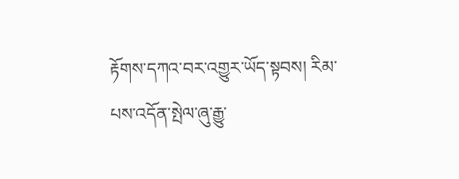རྟོགས་དཀའ་བར་འགྱུར་ཡོད་སྟབས། རིམ་པས་འདོན་སྤེལ་ཞུ་རྒྱུ་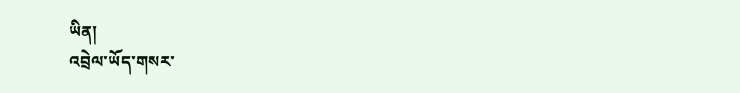ཡིན།
འབྲེལ་ཡོད་གསར་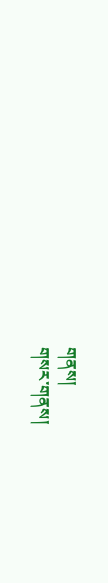གནས།
གསར་གནས།